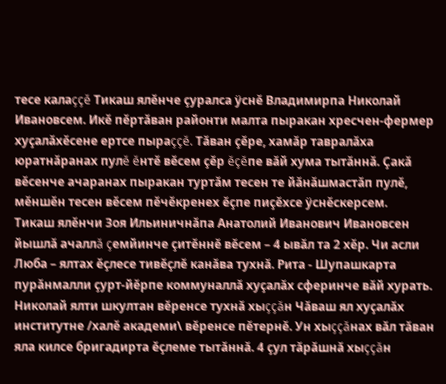тесе калаççĕ Тикаш ялĕнче çуралса ÿснĕ Владимирпа Николай Ивановсем. Икĕ пĕртăван районти малта пыракан хресчен-фермер хуçалăхĕсене ертсе пыраççĕ. Тăван çĕре, хамăр тавралăха юратнăранах пулĕ ĕнтĕ вĕсем çĕр ĕçĕпе вăй хума тытăннă. Çакă вĕсенче ачаранах пыракан туртăм тесен те йăнăшмастăп пулĕ, мĕншĕн тесен вĕсем пĕчĕкренех ĕçпе пиçĕхсе ÿснĕскерсем.
Тикаш ялĕнчи Зоя Ильиничнăпа Анатолий Иванович Ивановсен йышлă ачаллă çемйинче çитĕннĕ вĕсем – 4 ывăл та 2 хĕр. Чи асли Люба – ялтах ĕçлесе тивĕçлĕ канăва тухнă. Рита - Шупашкарта пурăнмалли çурт-йĕрпе коммуналлă хуçалăх сферинче вăй хурать. Николай ялти шкултан вĕренсе тухнă хыççăн Чăваш ял хуçалăх институтне /халĕ академи\ вĕренсе пĕтернĕ. Ун хыççăнах вăл тăван яла килсе бригадирта ĕçлеме тытăннă. 4 çул тăрăшнă хыççăн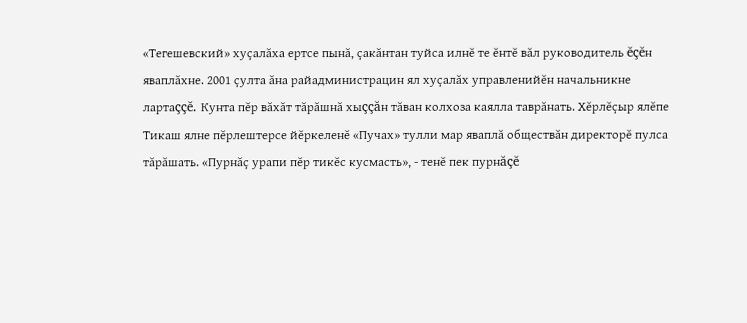«Тегешевский» хуçалăха ертсе пынă, çакăнтан туйса илнĕ те ĕнтĕ вăл руководитель ĕçĕн яваплăхне. 2001 çулта ăна райадминистрацин ял хуçалăх управленийĕн начальникне лартаççĕ. Кунта пĕр вăхăт тăрăшнă хыççăн тăван колхоза каялла таврăнать. Хĕрлĕçыр ялĕпе Тикаш ялне пĕрлештерсе йĕркеленĕ «Пучах» тулли мар яваплă обществăн директорĕ пулса тăрăшать. «Пурнăç урапи пĕр тикĕс кусмасть», - тенĕ пек пурнăçĕ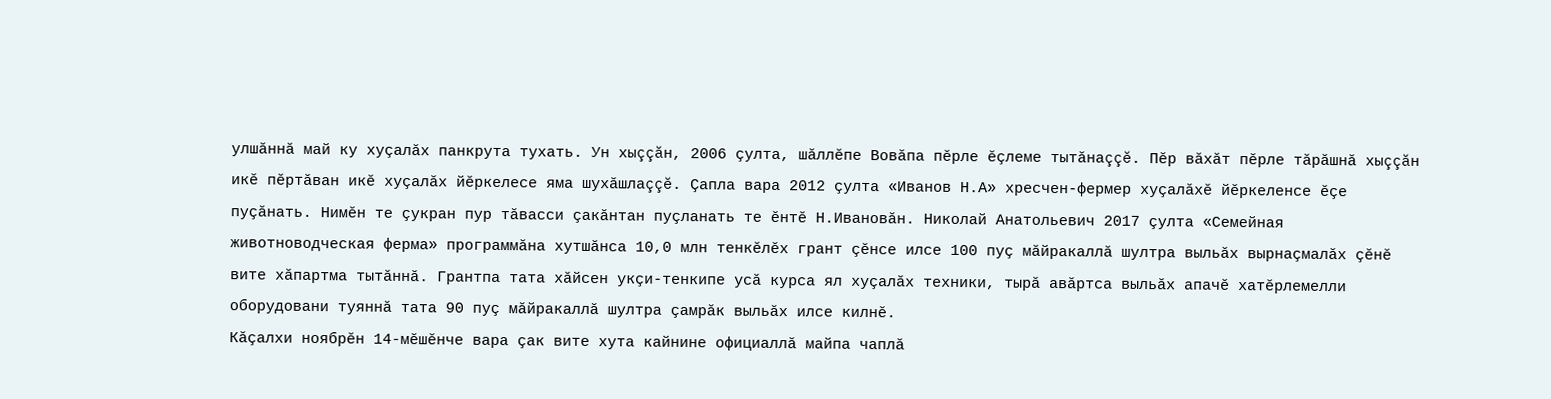улшăннă май ку хуçалăх панкрута тухать. Ун хыççăн, 2006 çулта, шăллĕпе Вовăпа пĕрле ĕçлеме тытăнаççĕ. Пĕр вăхăт пĕрле тăрăшнă хыççăн икĕ пĕртăван икĕ хуçалăх йĕркелесе яма шухăшлаççĕ. Çапла вара 2012 çулта «Иванов Н.А» хресчен-фермер хуçалăхĕ йĕркеленсе ĕçе пуçăнать. Нимĕн те çукран пур тăвасси çакăнтан пуçланать те ĕнтĕ Н.Ивановăн. Николай Анатольевич 2017 çулта «Семейная животноводческая ферма» программăна хутшăнса 10,0 млн тенкĕлĕх грант çĕнсе илсе 100 пуç мăйракаллă шултра выльăх вырнаçмалăх çĕнĕ вите хăпартма тытăннă. Грантпа тата хăйсен укçи-тенкипе усă курса ял хуçалăх техники, тырă авăртса выльăх апачĕ хатĕрлемелли оборудовани туяннă тата 90 пуç мăйракаллă шултра çамрăк выльăх илсе килнĕ.
Кăçалхи ноябрĕн 14-мĕшĕнче вара çак вите хута кайнине официаллă майпа чаплă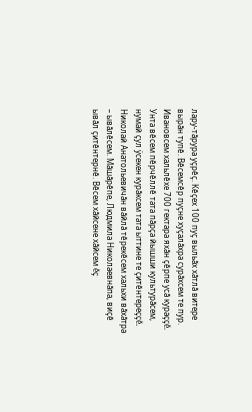лару-тăрура уçрĕç. Кĕçех 100 пуç выльăх хăтлă витере вырăн тупĕ. Вĕсемсĕр пуçне хуçалăхра сурăхсем те пур.
Ивановсем хальлĕхе 700 гектара яхăн çĕрпе усă кураççĕ. Унта вĕсем пĕрчĕллĕ тата пăрçа йышши культурăсем, нумай çул ÿсекен курăксем тата ыттине те çитĕнтереççĕ. Николай Анатольевичăн вăйлă тĕрекĕсем хальхи вăхăтра – ывăлĕсем. Мăшăрĕпе, Людмила Николаевнăпа, виçĕ ывăл çитĕнтернĕ. Вĕсем хăйсене хăйсем ĕç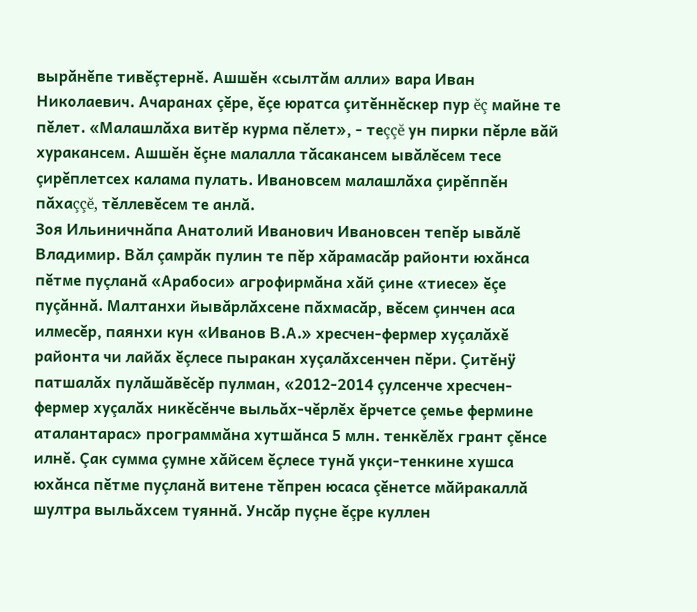вырăнĕпе тивĕçтернĕ. Ашшĕн «сылтăм алли» вара Иван Николаевич. Ачаранах çĕре, ĕçе юратса çитĕннĕскер пур ĕç майне те пĕлет. «Малашлăха витĕр курма пĕлет», - теççĕ ун пирки пĕрле вăй хуракансем. Ашшĕн ĕçне малалла тăсакансем ывăлĕсем тесе çирĕплетсех калама пулать. Ивановсем малашлăха çирĕппĕн пăхаççĕ, тĕллевĕсем те анлă.
Зоя Ильиничнăпа Анатолий Иванович Ивановсен тепĕр ывăлĕ Владимир. Вăл çамрăк пулин те пĕр хăрамасăр районти юхăнса пĕтме пуçланă «Арабоси» агрофирмăна хăй çине «тиесе» ĕçе пуçăннă. Малтанхи йывăрлăхсене пăхмасăр, вĕсем çинчен аса илмесĕр, паянхи кун «Иванов В.А.» хресчен-фермер хуçалăхĕ районта чи лайăх ĕçлесе пыракан хуçалăхсенчен пĕри. Çитĕнÿ патшалăх пулăшăвĕсĕр пулман, «2012-2014 çулсенче хресчен-фермер хуçалăх никĕсĕнче выльăх-чĕрлĕх ĕрчетсе çемье фермине аталантарас» программăна хутшăнса 5 млн. тенкĕлĕх грант çĕнсе илнĕ. Çак сумма çумне хăйсем ĕçлесе тунă укçи-тенкине хушса юхăнса пĕтме пуçланă витене тĕпрен юсаса çĕнетсе мăйракаллă шултра выльăхсем туяннă. Унсăр пуçне ĕçре куллен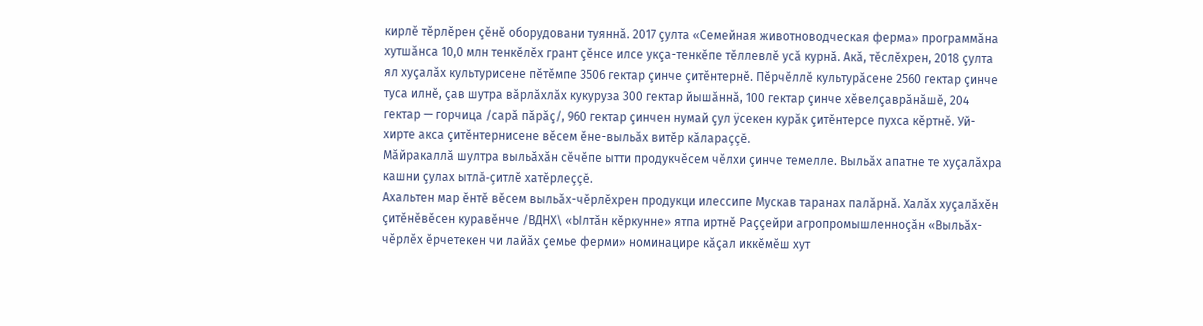кирлĕ тĕрлĕрен çĕнĕ оборудовани туяннă. 2017 çулта «Семейная животноводческая ферма» программăна хутшăнса 10,0 млн тенкĕлĕх грант çĕнсе илсе укçа-тенкĕпе тĕллевлĕ усă курнă. Акă, тĕслĕхрен, 2018 çулта ял хуçалăх культурисене пĕтĕмпе 3506 гектар çинче çитĕнтернĕ. Пĕрчĕллĕ культурăсене 2560 гектар çинче туса илнĕ, çав шутра вăрлăхлăх кукуруза 300 гектар йышăннă, 100 гектар çинче хĕвелçаврăнăшĕ, 204 гектар — горчица /сарă пăрăç/, 960 гектар çинчен нумай çул ÿсекен курăк çитĕнтерсе пухса кĕртнĕ. Уй-хирте акса çитĕнтернисене вĕсем ĕне-выльăх витĕр кăлараççĕ.
Мăйракаллă шултра выльăхăн сĕчĕпе ытти продукчĕсем чĕлхи çинче темелле. Выльăх апатне те хуçалăхра кашни çулах ытлă-çитлĕ хатĕрлеççĕ.
Ахальтен мар ĕнтĕ вĕсем выльăх-чĕрлĕхрен продукци илессипе Мускав таранах палăрнă. Халăх хуçалăхĕн çитĕнĕвĕсен куравĕнче /ВДНХ\ «Ылтăн кĕркунне» ятпа иртнĕ Раççейри агропромышленноçăн «Выльăх-чĕрлĕх ĕрчетекен чи лайăх çемье ферми» номинацире кăçал иккĕмĕш хут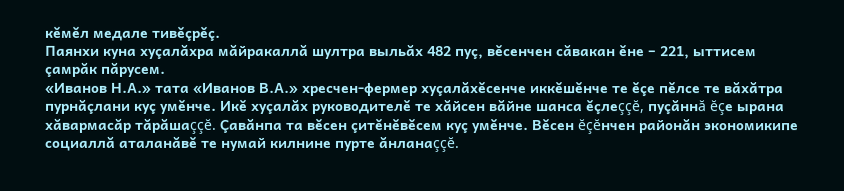кĕмĕл медале тивĕçрĕç.
Паянхи куна хуçалăхра мăйракаллă шултра выльăх 482 пуç, вĕсенчен сăвакан ĕне – 221, ыттисем çамрăк пăрусем.
«Иванов Н.А.» тата «Иванов В.А.» хресчен-фермер хуçалăхĕсенче иккĕшĕнче те ĕçе пĕлсе те вăхăтра пурнăçлани куç умĕнче. Икĕ хуçалăх руководителĕ те хăйсен вăйне шанса ĕçлеççĕ, пуçăннă ĕçе ырана хăвармасăр тăрăшаççĕ. Çавăнпа та вĕсен çитĕнĕвĕсем куç умĕнче. Вĕсен ĕçĕнчен районăн экономикипе социаллă аталанăвĕ те нумай килнине пурте ăнланаççĕ.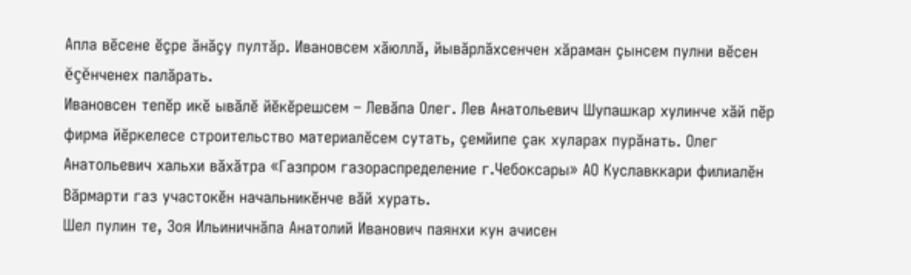Апла вĕсене ĕçре ăнăçу пултăр. Ивановсем хăюллă, йывăрлăхсенчен хăраман çынсем пулни вĕсен ĕçĕнченех палăрать.
Ивановсен тепĕр икĕ ывăлĕ йĕкĕрешсем – Левăпа Олег. Лев Анатольевич Шупашкар хулинче хăй пĕр фирма йĕркелесе строительство материалĕсем сутать, çемйипе çак хуларах пурăнать. Олег Анатольевич хальхи вăхăтра «Газпром газораспределение г.Чебоксары» АО Куславккари филиалĕн Вăрмарти газ участокĕн начальникĕнче вăй хурать.
Шел пулин те, Зоя Ильиничнăпа Анатолий Иванович паянхи кун ачисен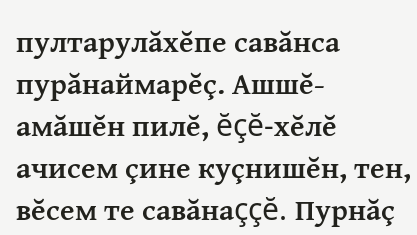пултарулăхĕпе савăнса пурăнаймарĕç. Ашшĕ-амăшĕн пилĕ, ĕçĕ-хĕлĕ ачисем çине куçнишĕн, тен, вĕсем те савăнаççĕ. Пурнăç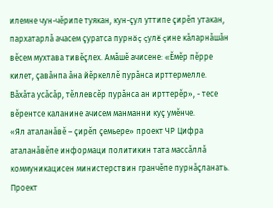илемне чун-чĕрипе туякан, кун-çул уттипе çирĕп утакан, пархатарлă ачасем çуратса пурнăç çулĕ çине кăларнăшăн вĕсем мухтава тивĕçлех. Амăшĕ ачисене: «Ĕмĕр пĕрре килет, çавăнпа ăна йĕркеллĕ пурăнса ирттермелле. Вăхăта усăсăр, тĕллевсĕр пурăнса ан ирттерĕр», - тесе вĕрентсе каланине ачисем манманни куç умĕнче.
«Ял аталанăвĕ – çирĕп çемьере» проект ЧР Цифра аталанăвĕпе информаци политикин тата массăллă коммуникацисен министерствин гранчĕпе пурнăçланать.
Проект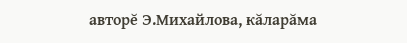авторĕ Э.Михайлова, кăларăма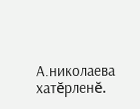А.николаева хатĕрленĕ.